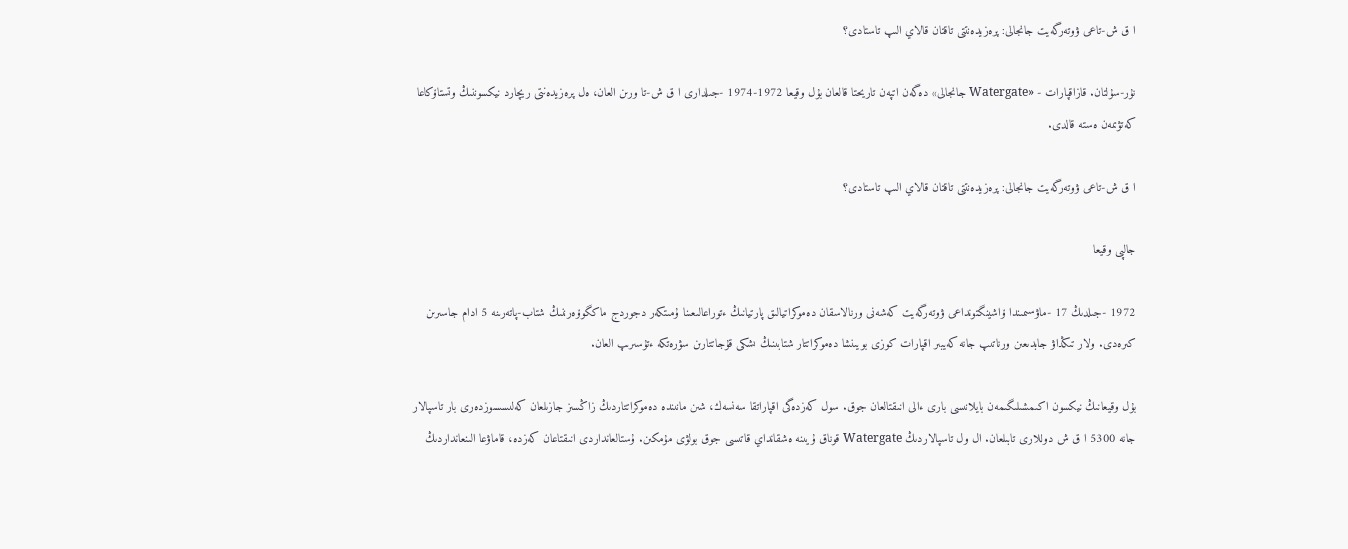ا ق ش-تاعى ۋوتەرگەيت جانجالى: پرەزيدەنتتى تاقتان قالاي الىپ تاستادى؟

نۇر-سۇلتان. قازاقپارات - «Watergate جانجالى» دەگەن اتپەن تاريحتا قالعان بۇل وقيعا 1972-1974 -جىلدارى ا ق ش-تا ورىن العان، ەل پرەزيدەنتى ريچارد نيكسوننىڭ وتستاۆكاعا كەتۋىمەن ەستە قالدى.

ا ق ش-تاعى ۋوتەرگەيت جانجالى: پرەزيدەنتتى تاقتان قالاي الىپ تاستادى؟

جالپى وقيعا

1972 -جىلدىڭ 17 -ماۋسىمىندا ۆاشينگتونداعى ۋوتەرگەيت كەشەنى ورنالاسقان دەموكراتيالىق پارتيانىڭ ءتوراعالىعىنا ۇمىتكەر دجوردج ماكگوۆەرننىڭ شتاب-پاتەرىنە 5 ادام جاسىرىن كىرەدى. ولار تىڭداۋ جابدىعىن ورناتىپ جانە كەيبىر اقپارات كوزى بويىنشا دەموكراتتار شتابىنىڭ ىشكى قۇجاتتارىن سۋرەتكە ءتۇسىرىپ العان.

بۇل وقيعانىڭ نيكسون اكىمشىلىگىمەن بايلانىسى بارى ءالى انىقتالعان جوق. سول كەزدەگى اقپاراتقا سەنسەك، شىن مانىندە دەموكراتتاردىڭ زاڭسىز جازىلعان كەلىسسىوزدەرى بار تاسپالار جانە 5300 ا ق ش دوللارى تابىلعان. ال ول تاسپالاردىڭ Watergate قوناق ۇيىنە ەشقانداي قاتىسى جوق بولۋى مۇمكىن. ۇستالعانداردى انىقتاعان كەزدە، قاماۋعا الىنعانداردىڭ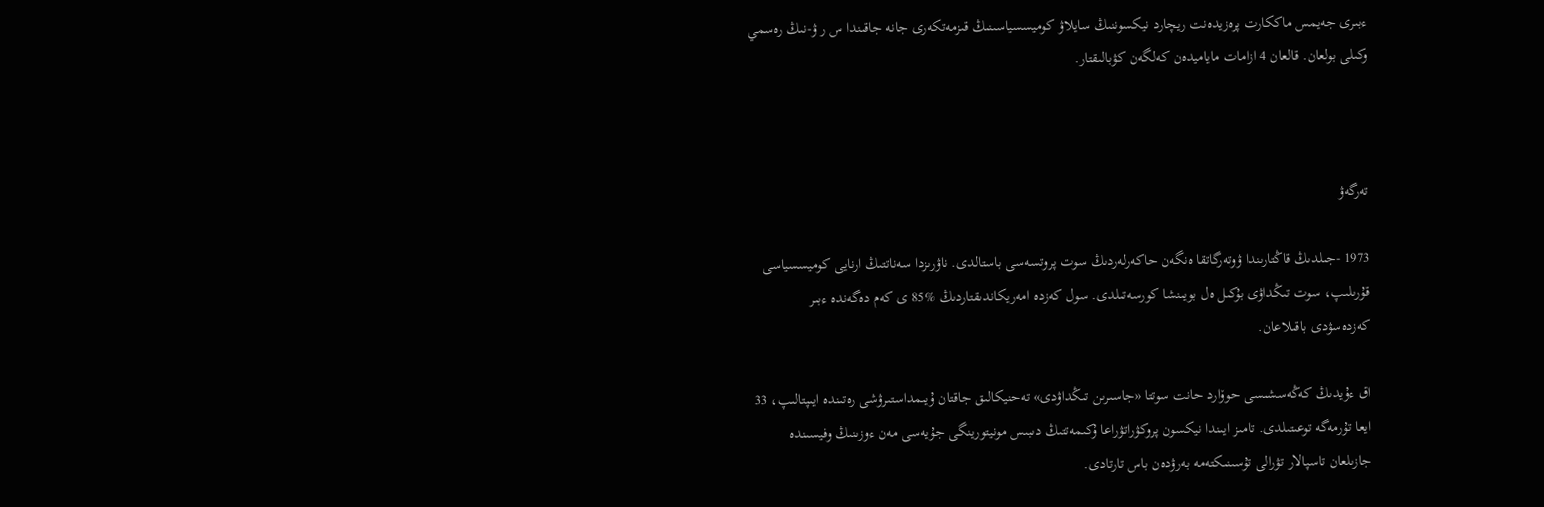ءبىرى جەيمس ماككارت پرەزيدەنت ريچارد نيكسوننىڭ سايلاۋ كوميسسياسىنىڭ قىزمەتكەرى جانە جاقىندا س ر ۋ-نىڭ رەسمي وكىلى بولعان. قالعان 4 ازامات ماياميدەن كەلگەن كۋبالىقتار.



تەرگەۋ

1973 -جىلدىڭ قاڭتارىندا ۋوتەرگاتقا ەنگەن حاكەرلەردىڭ سوت پروتسەسى باستالدى. ناۋرىزدا سەناتتىڭ ارنايى كوميسسياسى قۇرىلىپ، سوت تىڭداۋى بۇكىل ەل بويىنشا كورسەتىلدى. سول كەزدە امەريكاندىقتاردىڭ %85 ى كەم دەگەندە ءبىر كەزدەسۋدى باقىلاعان.

اق ءۇيدىڭ كەڭەسشىسى حوۆارد حانت سوتتا «جاسىرىن تىڭداۋدى» تەحنيكالىق جاقتان ۇيىمداستىرۋشى رەتىندە ايىپتالىپ، 33 ايعا تۇرمەگە توعىتىلدى. تامىز ايىندا نيكسون پروكۋراتۋراعا ۇكىمەتتىڭ دىبىس مونيتورينگى جۇيەسى مەن ءوزىنىڭ وفيسىندە جازىلعان تاسپالار تۋرالى تۇسىنىكتەمە بەرۋدەن باس تارتادى.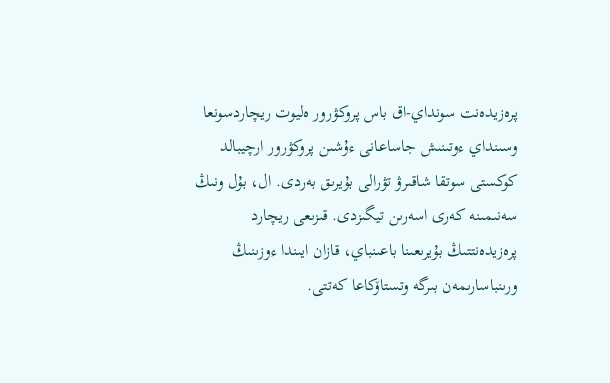پرەزيدەنت سونداي-اق باس پروكۋرور ەليوت ريچاردسونعا وسىنداي ءوتىنىش جاساعانى ءۇشىن پروكۋرور ارچيبالد كوكستى سوتقا شاقىرۋ تۋرالى بۇيرىق بەردى. ال، بۇل ونىڭ سەنىمىنە كەرى اسەرىن تيگىزدى. قىزىعى ريچارد پرەزيدەنتتىڭ بۇيرىعىنا باعىنباي، قازان ايىندا ءوزىنىڭ ورىنباسارىمەن بىرگە وتستاۆكاعا كەتتى.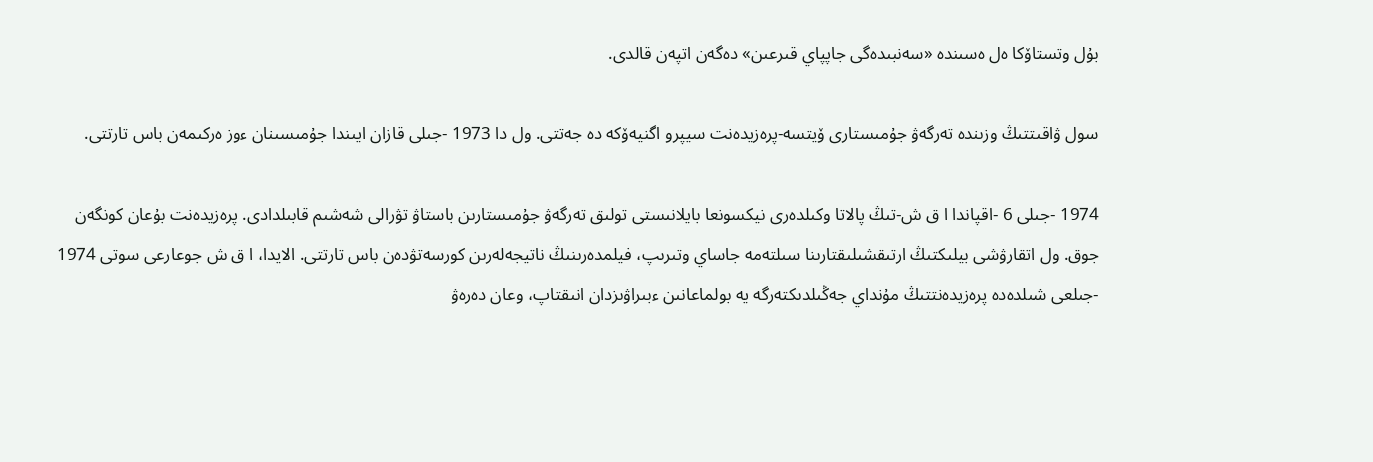بۇل وتستاۆكا ەل ەسىندە «سەنبىدەگى جاپپاي قىرعىن» دەگەن اتپەن قالدى.

سول ۋاقىتتىڭ وزىندە تەرگەۋ جۇمىستارى ۆيتسە-پرەزيدەنت سيپرو اگنيەۆكە دە جەتتى. ول دا 1973 -جىلى قازان ايىندا جۇمىسىنان ءوز ەركىمەن باس تارتتى.

1974 -جىلى 6 -اقپاندا ا ق ش-تىڭ پالاتا وكىلدەرى نيكسونعا بايلانىستى تولىق تەرگەۋ جۇمىستارىن باستاۋ تۋرالى شەشىم قابىلدادى. پرەزيدەنت بۇعان كونگەن جوق. ول اتقارۋشى بيلىكتىڭ ارتىقشىلىقتارىنا سىلتەمە جاساي وتىرىپ، فيلمدەرىنىڭ ناتيجەلەرىن كورسەتۋدەن باس تارتتى. الايدا، ا ق ش جوعارعى سوتى 1974 -جىلعى شىلدەدە پرەزيدەنتتىڭ مۇنداي جەڭىلدىكتەرگە يە بولماعانىن ءبىراۋىزدان انىقتاپ، وعان دەرەۋ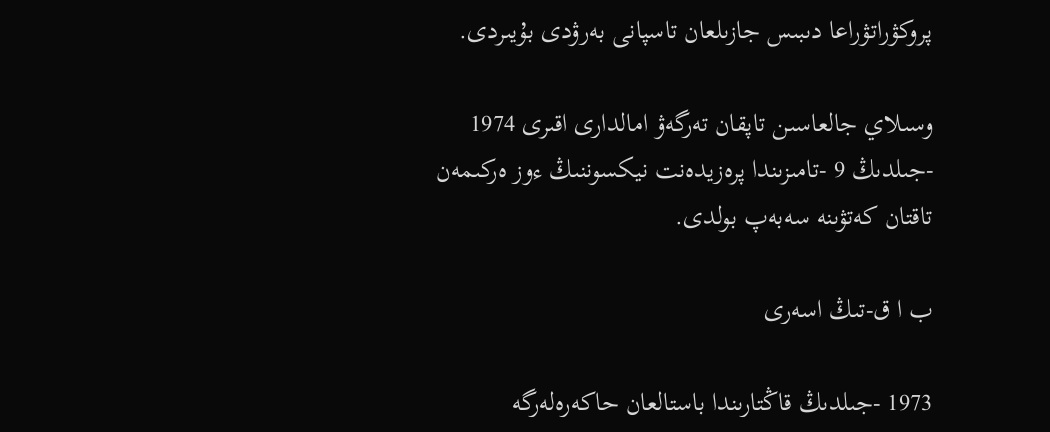پروكۋراتۋراعا دىبىس جازىلعان تاسپانى بەرۋدى بۇيىردى.

وسىلاي جالعاسىن تاپقان تەرگەۋ امالدارى اقىرى 1974 -جىلدىڭ 9 -تامىزىندا پرەزيدەنت نيكسوننىڭ ءوز ەركىمەن تاقتان كەتۋىنە سەبەپ بولدى.

ب ا ق-تىڭ اسەرى

1973 -جىلدىڭ قاڭتارىندا باستالعان حاكەرەلەرگە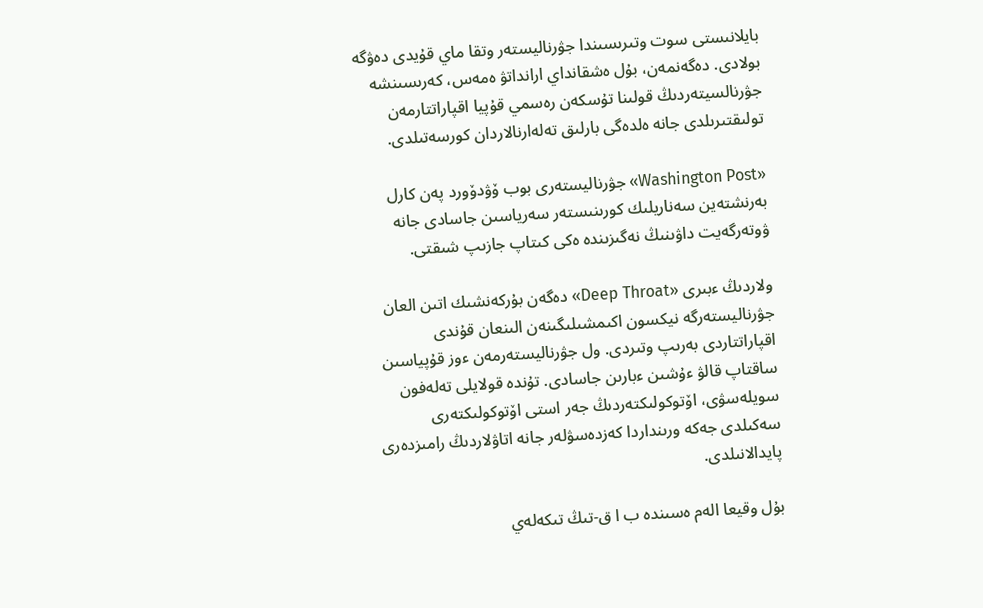بايلانىستى سوت وتىرىسىندا جۋرناليستەر وتقا ماي قۇيدى دەۋگە بولادى. دەگەنمەن، بۇل ەشقانداي ارانداتۋ ەمەس، كەرىسىنشە جۋرنالسيتەردىڭ قولىنا تۇسكەن رەسمي قۇپيا اقپاراتتارمەن تولىقتىرىلدى جانە ەلدەگى بارلىق تەلەارنالاردان كورسەتىلدى.

«Washington Post» جۋرناليستەرى بوب ۆۋدۆورد پەن كارل بەرنشتەين سەناريلىك كورىنىستەر سەرياسىن جاسادى جانە ۋوتەرگەيت داۋىنىڭ نەگىزىندە ەكى كىتاپ جازىپ شىقتى.

ولاردىڭ ءبىرى «Deep Throat» دەگەن بۇركەنشىك اتىن العان جۋرناليستەرگە نيكسون اكىمشىلىگىنەن الىنعان قۇندى اقپاراتتاردى بەرىپ وتىردى. ول جۋرناليستەرمەن ءوز قۇپياسىن ساقتاپ قالۋ ءۇشىن ءبارىن جاسادى. تۇندە قولايلى تەلەفون سويلەسۋى، اۆتوكولىكتەردىڭ جەر استى اۆتوكولىكتەرى سەكىلدى جەكە ورىنداردا كەزدەسۋلەر جانە اتاۋلاردىڭ رامىزدەرى پايدالانىلدى.

بۇل وقيعا الەم ەسىندە ب ا ق-تىڭ تىكەلەي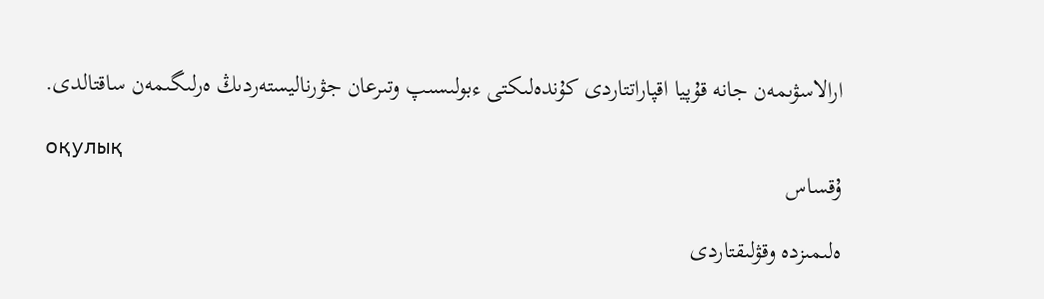ارالاسۋىمەن جانە قۇپيا اقپاراتتاردى كۇندەلىكتى ءبولىسىپ وتىرعان جۋرناليستەردىڭ ەرلىگىمەن ساقتالدى.

оқулық
ۇقساس

ەلىمىزدە وقۋلىقتاردى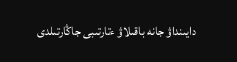دايىنداۋ جانە باقىلاۋ ءتارتىبى جاڭارتىلدى